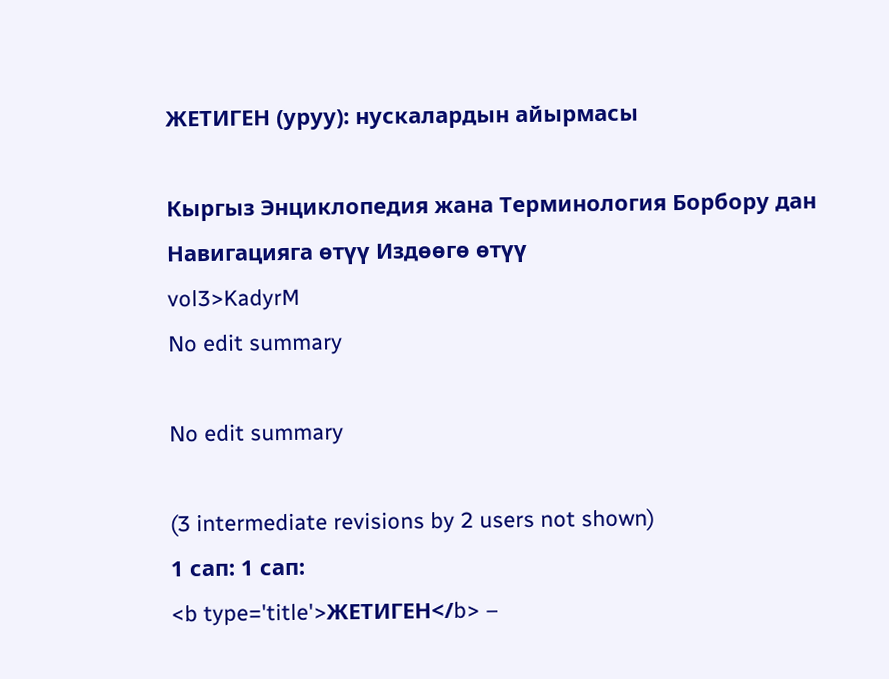ЖЕТИГЕН (уруу): нускалардын айырмасы

Кыргыз Энциклопедия жана Терминология Борбору дан
Навигацияга өтүү Издөөгө өтүү
vol3>KadyrM
No edit summary

No edit summary

(3 intermediate revisions by 2 users not shown)
1 сап: 1 сап:
<b type='title'>ЖЕТИГЕН</b> –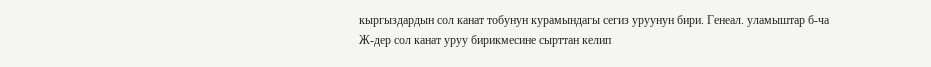кыргыздардын сол канат тобунун курамындагы сегиз уруунун бири. Генеал. уламыштар б-ча Ж-дер сол канат уруу бирикмесине сырттан келип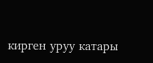кирген уруу катары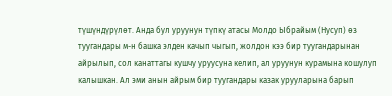түшүндүрүлөт. Анда бул уруунун түпкү атасы Молдо Ыбрайым (Нусуп) өз туугандары м-н башка элден качып чыгып, жолдон кээ бир туугандарынан айрылып, сол канаттагы кушчу уруусуна келип, ал уруунун курамына кошулуп калышкан. Ал эми анын айрым бир туугандары казак урууларына барып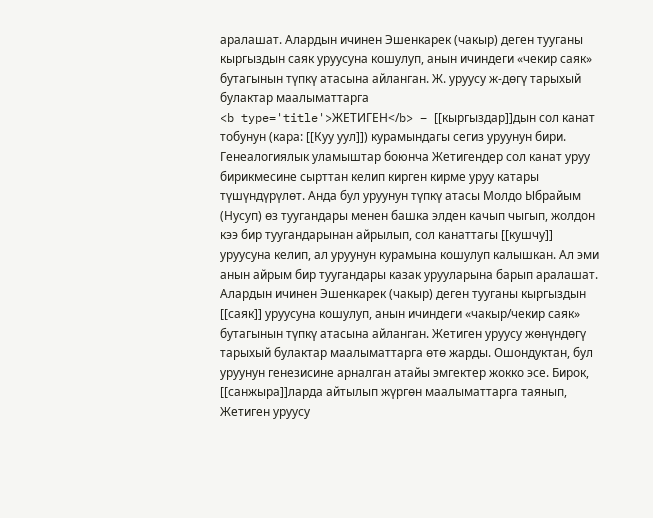аралашат. Алардын ичинен Эшенкарек (чакыр) деген тууганы кыргыздын саяк уруусуна кошулуп, анын ичиндеги «чекир саяк» бутагынын түпкү атасына айланган. Ж. уруусу ж-дөгү тарыхый булактар маалыматтарга
<b type='title'>ЖЕТИГЕН</b> – [[кыргыздар]]дын сол канат тобунун (кара: [[Куу уул]]) курамындагы сегиз уруунун бири. Генеалогиялык уламыштар боюнча Жетигендер сол канат уруу бирикмесине сырттан келип кирген кирме уруу катары түшүндүрүлөт. Анда бул уруунун түпкү атасы Молдо Ыбрайым (Нусуп) өз туугандары менен башка элден качып чыгып, жолдон кээ бир туугандарынан айрылып, сол канаттагы [[кушчу]] уруусуна келип, ал уруунун курамына кошулуп калышкан. Ал эми анын айрым бир туугандары казак урууларына барып аралашат. Алардын ичинен Эшенкарек (чакыр) деген тууганы кыргыздын [[саяк]] уруусуна кошулуп, анын ичиндеги «чакыр/чекир саяк» бутагынын түпкү атасына айланган. Жетиген уруусу жөнүндөгү тарыхый булактар маалыматтарга өтө жарды. Ошондуктан, бул уруунун генезисине арналган атайы эмгектер жокко эсе. Бирок, [[санжыра]]ларда айтылып жүргөн маалыматтарга таянып, Жетиген уруусу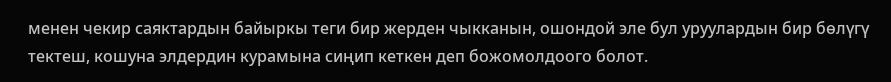менен чекир саяктардын байыркы теги бир жерден чыкканын, ошондой эле бул уруулардын бир бөлүгү тектеш, кошуна элдердин курамына сиңип кеткен деп божомолдоого болот.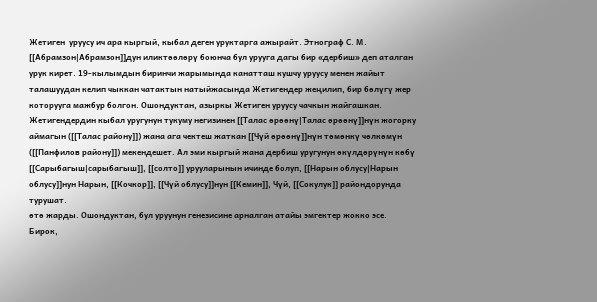Жетиген  уруусу ич ара кыргый, кыбал деген уруктарга ажырайт. Этнограф С. М. [[Абрамзон|Абрамзон]]дун иликтөөлөрү боюнча бул урууга дагы бир «дербиш» деп аталган урук кирет. 19-кылымдын биринчи жарымында канатташ кушчу уруусу менен жайыт талашуудан келип чыккан чатактын натыйжасында Жетигендер жеңилип, бир бөлүгү жер которууга мажбур болгон. Ошондуктан, азыркы Жетиген уруусу чачкын жайгашкан. Жетигендердин кыбал уругунун тукуму негизинен [[Талас өрөөнү|Талас өрөөнү]]нүн жогорку аймагын ([[Талас району]]) жана ага чектеш жаткан [[Чүй өрөөнү]]нүн төмөнкү чөлкөмүн ([[Панфилов району]]) мекендешет. Ал эми кыргый жана дербиш уругунун өкүлдөрүнүн көбү [[Сарыбагыш|сарыбагыш]], [[солто]] урууларынын ичинде болуп, [[Нарын облусу|Нарын облусу]]нун Нарын, [[Кочкор]], [[Чүй облусу]]нун [[Кемин]], Чүй, [[Сокулук]] райондорунда турушат.
өтө жарды. Ошондуктан, бул уруунун генезисине арналган атайы эмгектер жокко эсе. Бирок,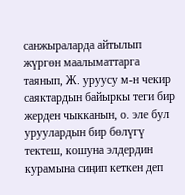санжыраларда айтылып жүргөн маалыматтарга таянып, Ж. уруусу м-н чекир саяктардын байыркы теги бир жерден чыкканын, о. эле бул уруулардын бир бөлүгү тектеш, кошуна элдердин курамына сиңип кеткен деп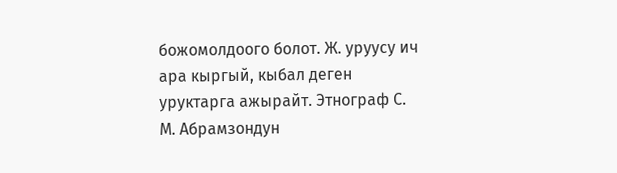божомолдоого болот. Ж. уруусу ич ара кыргый, кыбал деген уруктарга ажырайт. Этнограф С. М. Абрамзондун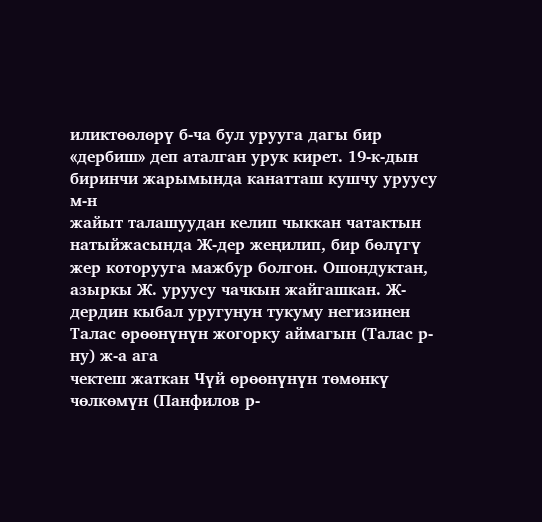иликтөөлөрү б-ча бул урууга дагы бир «дербиш» деп аталган урук кирет. 19-к-дын биринчи жарымында канатташ кушчу уруусу м-н
жайыт талашуудан келип чыккан чатактын натыйжасында Ж-дер жеңилип, бир бөлүгү жер которууга мажбур болгон. Ошондуктан, азыркы Ж. уруусу чачкын жайгашкан. Ж-дердин кыбал уругунун тукуму негизинен Талас өрөөнүнүн жогорку аймагын (Талас р-ну) ж-а ага
чектеш жаткан Чүй өрөөнүнүн төмөнкү чөлкөмүн (Панфилов р-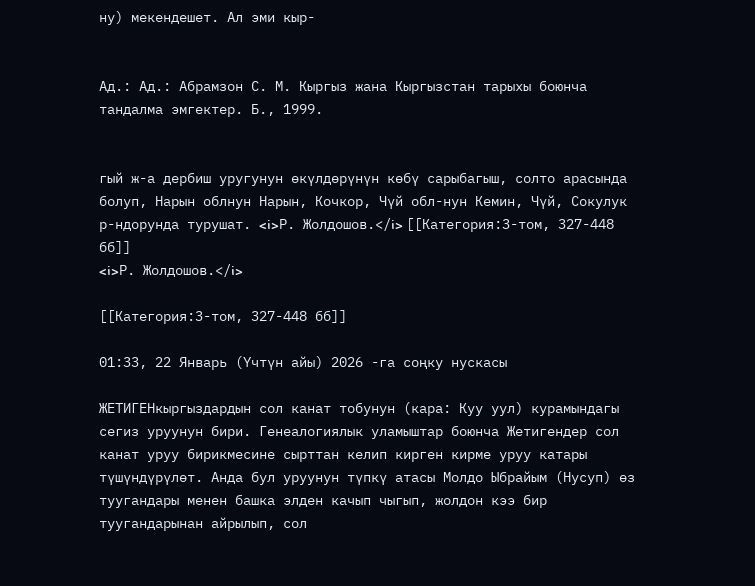ну) мекендешет. Ал эми кыр-


Ад.: Ад.: Абрамзон С. М. Кыргыз жана Кыргызстан тарыхы боюнча тандалма эмгектер. Б., 1999.


гый ж-а дербиш уругунун өкүлдөрүнүн көбү сарыбагыш, солто арасында болуп, Нарын облнун Нарын, Кочкор, Чүй обл-нун Кемин, Чүй, Сокулук р-ндорунда турушат. <i>Р. Жолдошов.</i> [[Категория:3-том, 327-448 бб]]
<i>Р. Жолдошов.</i>

[[Категория:3-том, 327-448 бб]]

01:33, 22 Январь (Үчтүн айы) 2026 -га соңку нускасы

ЖЕТИГЕНкыргыздардын сол канат тобунун (кара: Куу уул) курамындагы сегиз уруунун бири. Генеалогиялык уламыштар боюнча Жетигендер сол канат уруу бирикмесине сырттан келип кирген кирме уруу катары түшүндүрүлөт. Анда бул уруунун түпкү атасы Молдо Ыбрайым (Нусуп) өз туугандары менен башка элден качып чыгып, жолдон кээ бир туугандарынан айрылып, сол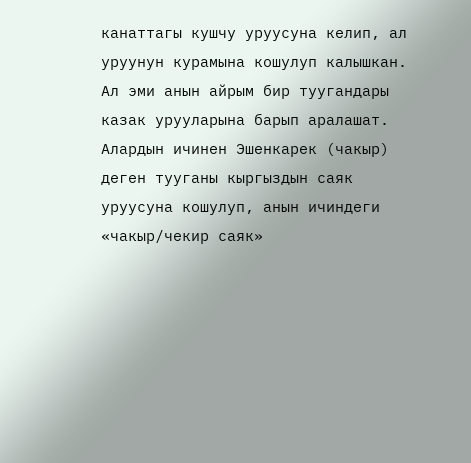канаттагы кушчу уруусуна келип, ал уруунун курамына кошулуп калышкан. Ал эми анын айрым бир туугандары казак урууларына барып аралашат. Алардын ичинен Эшенкарек (чакыр) деген тууганы кыргыздын саяк уруусуна кошулуп, анын ичиндеги «чакыр/чекир саяк»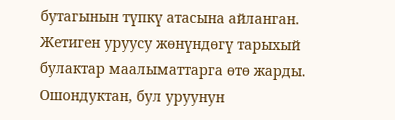бутагынын түпкү атасына айланган. Жетиген уруусу жөнүндөгү тарыхый булактар маалыматтарга өтө жарды. Ошондуктан, бул уруунун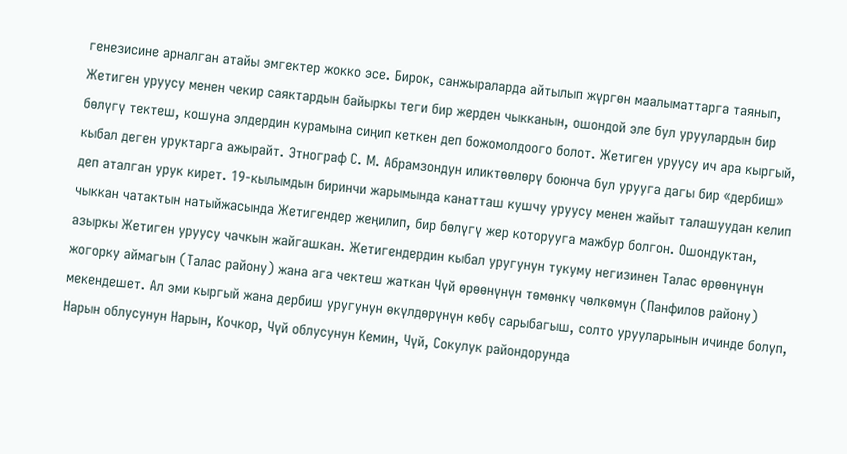генезисине арналган атайы эмгектер жокко эсе. Бирок, санжыраларда айтылып жүргөн маалыматтарга таянып, Жетиген уруусу менен чекир саяктардын байыркы теги бир жерден чыкканын, ошондой эле бул уруулардын бир бөлүгү тектеш, кошуна элдердин курамына сиңип кеткен деп божомолдоого болот. Жетиген уруусу ич ара кыргый, кыбал деген уруктарга ажырайт. Этнограф С. М. Абрамзондун иликтөөлөрү боюнча бул урууга дагы бир «дербиш» деп аталган урук кирет. 19-кылымдын биринчи жарымында канатташ кушчу уруусу менен жайыт талашуудан келип чыккан чатактын натыйжасында Жетигендер жеңилип, бир бөлүгү жер которууга мажбур болгон. Ошондуктан, азыркы Жетиген уруусу чачкын жайгашкан. Жетигендердин кыбал уругунун тукуму негизинен Талас өрөөнүнүн жогорку аймагын (Талас району) жана ага чектеш жаткан Чүй өрөөнүнүн төмөнкү чөлкөмүн (Панфилов району) мекендешет. Ал эми кыргый жана дербиш уругунун өкүлдөрүнүн көбү сарыбагыш, солто урууларынын ичинде болуп, Нарын облусунун Нарын, Кочкор, Чүй облусунун Кемин, Чүй, Сокулук райондорунда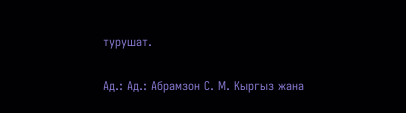турушат.

Ад.: Ад.: Абрамзон С. М. Кыргыз жана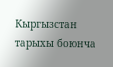Кыргызстан тарыхы боюнча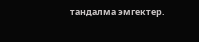тандалма эмгектер.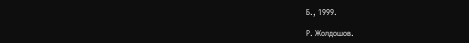Б., 1999.

Р. Жолдошов.